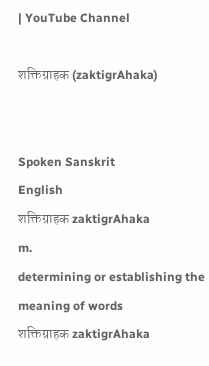| YouTube Channel

शक्तिग्राहक (zaktigrAhaka)


Spoken Sanskrit
English
शक्तिग्राहक zaktigrAhaka
m.
determining or establishing the meaning of words
शक्तिग्राहक zaktigrAhaka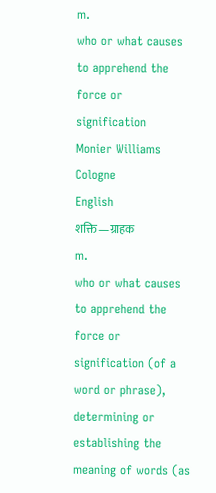m.
who or what causes to apprehend the force or signification
Monier Williams Cologne
English
शक्ति—ग्राहक
m.
who or what causes to apprehend the force or signification (of a word or phrase), determining or establishing the meaning of words (as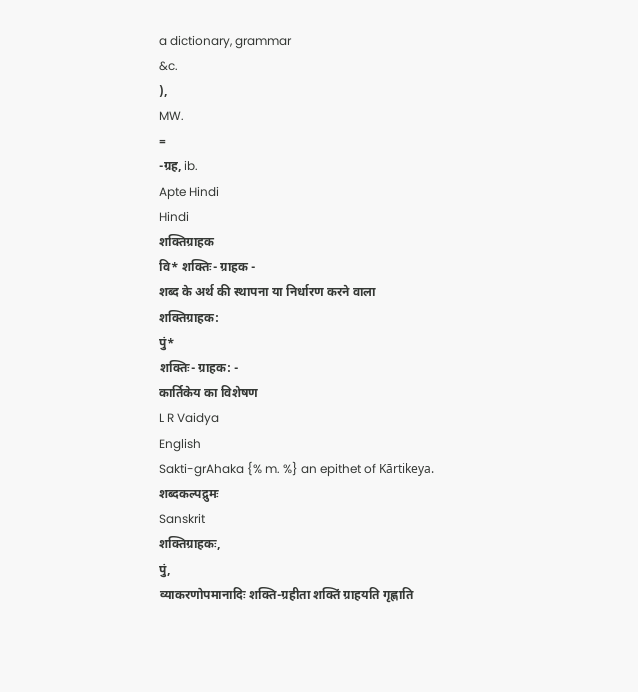a dictionary, grammar
&c.
),
MW.
=
-ग्रह, ib.
Apte Hindi
Hindi
शक्तिग्राहक
वि* शक्तिः- ग्राहक -
शब्द के अर्थ की स्थापना या निर्धारण करने वाला
शक्तिग्राहक:
पुं*
शक्तिः- ग्राहक: -
कार्तिकेय का विशेषण
L R Vaidya
English
Sakti-grAhaka {% m. %} an epithet of Kārtikeya.
शब्दकल्पद्रुमः
Sanskrit
शक्तिग्राहकः,
पुं,
व्याकरणोपमानादिः शक्ति-ग्रहीता शक्तिं ग्राहयति गृह्णाति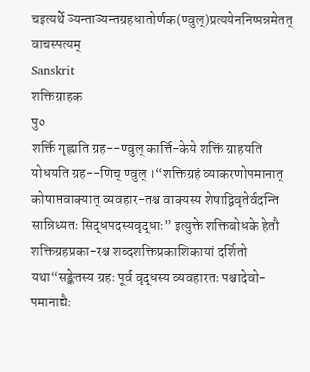चइत्यर्थे ञ्यन्ताञ्यन्तग्रहधातोर्णक(ण्वुल्)प्रत्ययेननिष्पन्नमेतत्
वाचस्पत्यम्
Sanskrit
शक्तिग्राहक
पु०
शर्क्ति गृह्लाति ग्रह--ण्वुल् कार्त्ति-केये शक्तिं ग्राहयति योधयति ग्रह--णिच् ण्वुल् ।“शक्तिग्रहं व्याकरणोपमानात् कोषाप्तवाक्यात् व्यवहार-तश्च वाक्यस्य शेषाद्विवृतेर्वदन्ति सान्निध्यतः सिद्धपदस्यवृद्धाः” इत्युक्ते शक्तिबोधके हेतौ शक्तिग्रहप्रका-रश्च शब्दशक्तिप्रकाशिकायां दर्शितो यथा“सङ्केतस्य ग्रहः पूर्व वृद्धस्य व्यवहारतः पश्चादेवो-पमानाद्यैः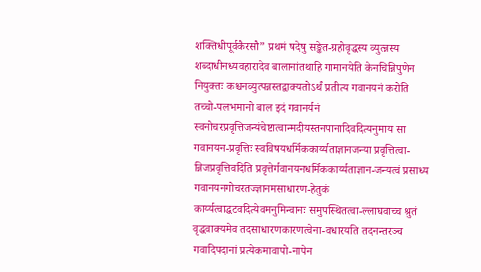शक्तिधीपूर्वकैरसौ” प्रथमं षदेषु सङ्केत-ग्रहोवृद्धस्य व्युत्न्नस्य शब्दाधीनध्यवहारादेव बालानांतथाहि गामानयेति केनचिन्निपुणेन नियुक्तः कश्चनव्युत्पन्नस्तद्वाक्यतोऽर्थं प्रतीत्य गवानयनं करोति तच्चो-पलभमानो बाल इदं गवानर्यनं स्वनोचरप्रवृत्तिजन्यंचेष्टात्वान्मदीयस्तनपानादिवदित्यनुमाय सा गवानयन-प्रवृत्तिः स्वविषयधर्मिककार्य्यताज्ञानजन्या प्रवृत्तित्वा-न्निजप्रवृत्तिवदिति प्रवृत्तेर्गवानयनधर्मिककार्य्यताज्ञान-जन्यत्वं प्रसाध्य गवानयनगोचरतज्ज्ञानमसाधारण-हेतुकं कार्य्यत्वाद्धटवदित्येवमनुमिन्वानः समुपस्थितत्वा-ल्लाघवाच्च श्रुतं वृद्धवाक्यमेव तदसाधारणकारणत्वेना-वधारयति तदनन्तरञ्च गवादिपदानां प्रत्येकमावापो-नापेन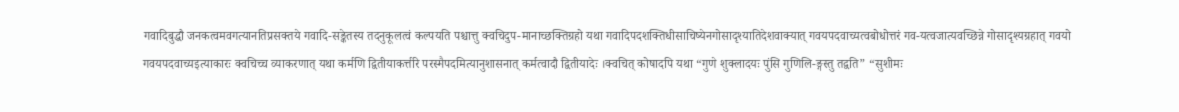गवादिबुद्धौ जनकत्वमवगत्यानतिप्रसक्तये गवादि-सङ्केतस्य तदनुकूलत्वं कल्पयति पश्चात्तु क्वचिदुप-मानाच्छक्तिग्रहो यथा गवादिपदशक्तिधीसाचिष्येनगोसादृश्यातिदेशवाक्यात् गवयपदवाच्यत्वबोधोत्तरं गव-यत्वजात्यवच्छिन्ने गोसादृश्यग्रहात् गवयो गवयपदवाच्यइत्याकारः क्वचिच्च व्याकरणात् यथा कर्मणि द्वितीयाकर्त्तरि परस्मैपदमित्यानुशासनात् कर्मत्वादौ द्वितीयादेः ।क्वचित् कोषादपि यथा “गुणे शुक्लादयः पुंसि गुणिलि-ङ्गस्तु तद्वति” “सुशीमः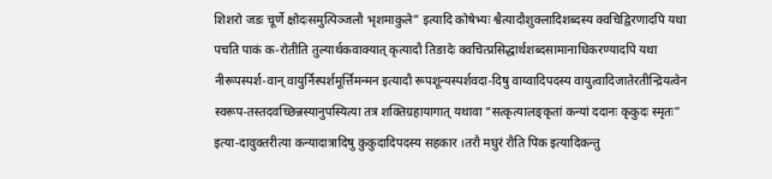शिशरो जडः चूर्णे क्षोदःसमुत्पिञ्जलौ भृशमाकुले” इत्यादि कोषेभ्यः श्वैत्यादौशुक्लादिशब्दस्य क्वचिद्विरणादपि यथा पचति पाकं क-रोतीति तुल्यार्थकवाक्यात् कृत्यादौ तिङादेः क्वचित्प्रसिद्धार्थशब्दसामानाधिकरण्यादपि यथा नीरूपस्पर्श-वान् वायुर्निस्पर्शमूर्त्तिमन्मन इत्यादौ रूपशून्यस्पर्शवदा-दिषु वाय्वादिपदस्य वायुत्वादिजातेरतीन्द्रियत्वेन स्वरूप-तस्तदवच्छिन्नस्यानुपस्यित्या तत्र शक्तिग्रहायागात् यथावा “सत्कृत्यालङ्कृतां कन्यां ददानः कृकुदः स्मृतः” इत्या-दावुक्तरीत्या कन्यादात्रादिषु कुकुदादिपदस्य सहकार ।तरौ मघुरं रौति पिक इत्यादिकन्तु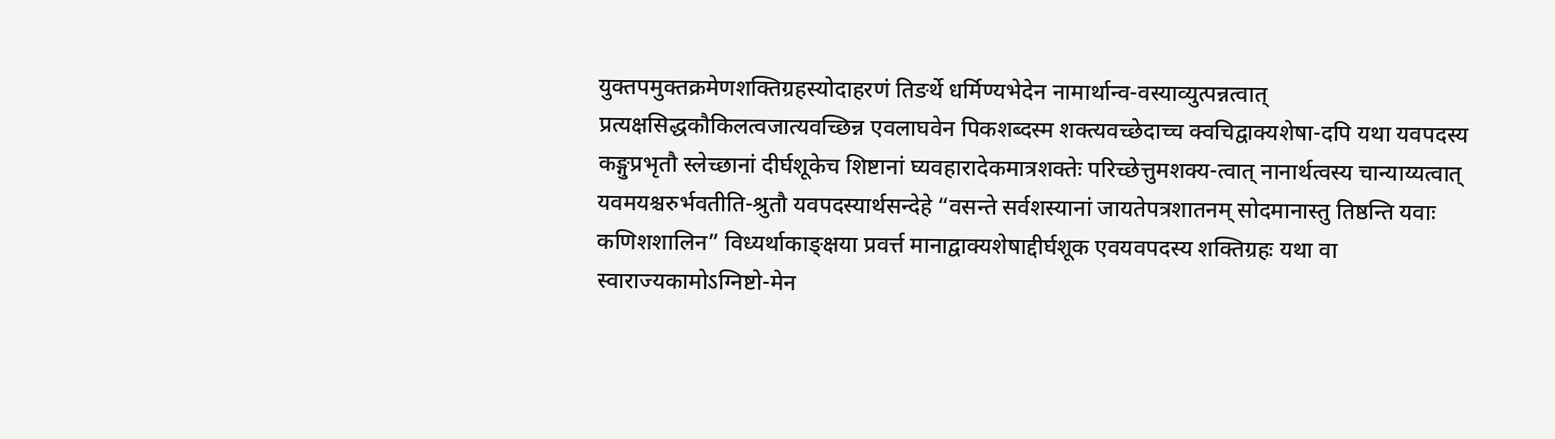युक्तपमुक्तक्रमेणशक्तिग्रहस्योदाहरणं तिङर्थे धर्मिण्यभेदेन नामार्थान्व-वस्याव्युत्पन्नत्वात् प्रत्यक्षसिद्धकौकिलत्वजात्यवच्छिन्न एवलाघवेन पिकशब्दस्म शक्त्यवच्छेदाच्च क्वचिद्वाक्यशेषा-दपि यथा यवपदस्य कङ्गुप्रभृतौ स्लेच्छानां दीर्घशूकेच शिष्टानां घ्यवहारादेकमात्रशक्तेः परिच्छेत्तुमशक्य-त्वात् नानार्थत्वस्य चान्याय्यत्वात् यवमयश्चरुर्भवतीति-श्रुतौ यवपदस्यार्थसन्देहे “वसन्ते सर्वशस्यानां जायतेपत्रशातनम् सोदमानास्तु तिष्ठन्ति यवाः कणिशशालिन” विध्यर्थाकाङ्क्षया प्रवर्त्त मानाद्वाक्यशेषाद्दीर्घशूक एवयवपदस्य शक्तिग्रहः यथा वा स्वाराज्यकामोऽग्निष्टो-मेन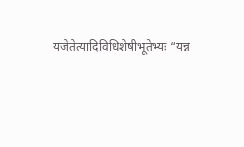यजेतेत्यादिविधिशेषीभूतेभ्यः “यन्न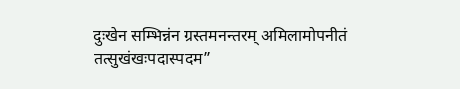दुःखेन सम्भिन्नंन ग्रस्तमनन्तरम् अमिलामोपनीतं तत्सुखंखःपदास्पदम”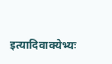इत्यादिवाक्येभ्यः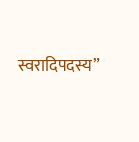स्वरादिपदस्य”